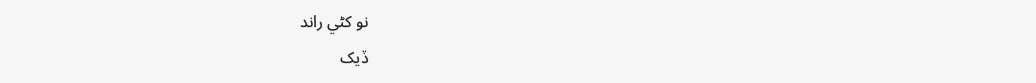نو کڻي راند
ڏيک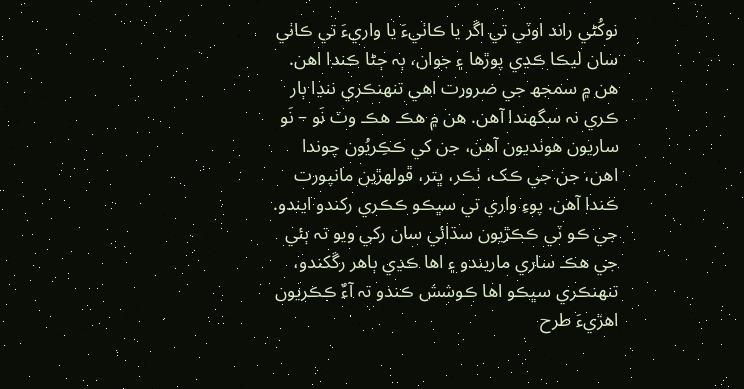نوکُڻي راند اوٽي تي اڱر يا ڪاٺيءَ يا واريءَ تي ڪاٺي سان ليڪا ڪڍي پوڙها ۽ جوان، ٻہ ڄڻا ڪندا اهن. هن ۾ سمجھ جي ضرورت اهي تنهنڪري ننڍا ٻار ڪري نہ سگهندا آهن. هن ۾ هڪ هڪ وٽ نَو – نَو ساريون هونديون آهن، جن کي ڪڪِريُون چوندا اهن، جن جي ڪک، ٺڪر، ڀتر، ڦولهڙين مانپورت ڪندا آهن. پوءِ واري تي سڀڪو ڪڪري رکندو ايندو. جي ڪو ٽي ڪڪڙيون سڌائي سان رکي ويو تہ ٻئي جي هڪ ساري ماريندو ۽ اها ڪڍي ٻاهر رڱکندو، تنهنڪري سڀڪو اها ڪوشش ڪندو تہ آءٌ ڪڪريون اهڙيءَ طرح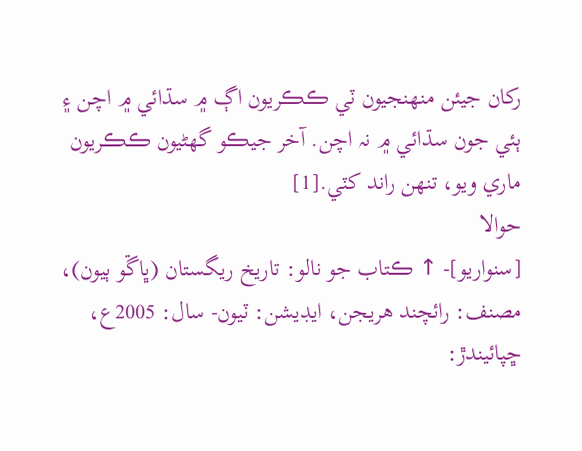رکان جيئن منهنجيون ٽي ڪڪريون اڳ ۾ سڌائي ۾ اچن ۽ ٻئي جون سڌائي ۾ نہ اچن. آخر جيڪو گهڻيون ڪڪريون ماري ويو، تنهن راند کٽي.[1]
حوالا
[سنواريو]- ↑ ڪتاب جو نالو: تاريخ ريگستان (ڀاڱو ٻيون)، مصنف: رائچند هريجن، ايڊيشن: ٽيون- سال: 2005ع، ڇپائيندڙ: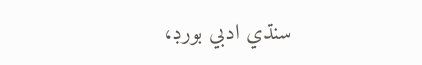سنڌي ادبي بورڊ،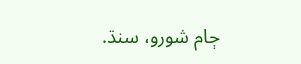ڄام شورو، سنڌ.